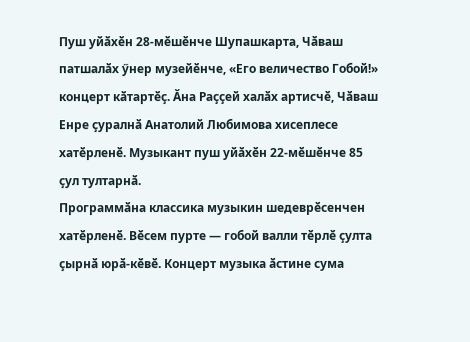Пуш уйӑхӗн 28-мӗшӗнче Шупашкарта, Чӑваш патшалӑх ӳнер музейӗнче, «Его величество Гобой!» концерт кӑтартӗҫ. Ӑна Раҫҫей халӑх артисчӗ, Чӑваш Енре ҫуралнӑ Анатолий Любимова хисеплесе хатӗрленӗ. Музыкант пуш уйӑхӗн 22-мӗшӗнче 85 ҫул тултарнӑ.
Программӑна классика музыкин шедеврӗсенчен хатӗрленӗ. Вӗсем пурте — гобой валли тӗрлӗ ҫулта ҫырнӑ юрӑ-кӗвӗ. Концерт музыка ӑстине сума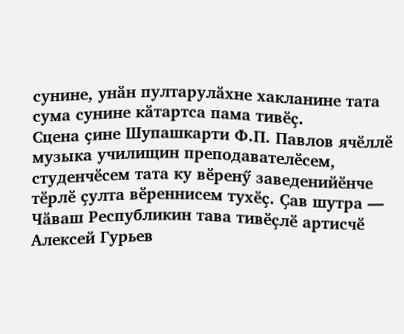сунине, унӑн пултарулӑхне хакланине тата сума сунине кӑтартса пама тивӗҫ.
Сцена ҫине Шупашкарти Ф.П. Павлов ячӗллӗ музыка училищин преподавателӗсем, студенчӗсем тата ку вӗренӳ заведенийӗнче тӗрлӗ ҫулта вӗреннисем тухӗҫ. Ҫав шутра — Чӑваш Республикин тава тивӗҫлӗ артисчӗ Алексей Гурьев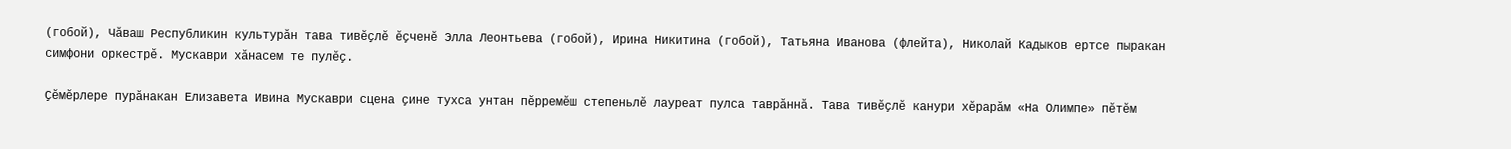(гобой), Чӑваш Республикин культурӑн тава тивӗҫлӗ ӗҫченӗ Элла Леонтьева (гобой), Ирина Никитина (гобой), Татьяна Иванова (флейта), Николай Кадыков ертсе пыракан симфони оркестрӗ. Мускаври хӑнасем те пулӗҫ.

Ҫӗмӗрлере пурӑнакан Елизавета Ивина Мускаври сцена ҫине тухса унтан пӗрремӗш степеньлӗ лауреат пулса таврӑннӑ. Тава тивӗҫлӗ канури хӗрарӑм «На Олимпе» пӗтӗм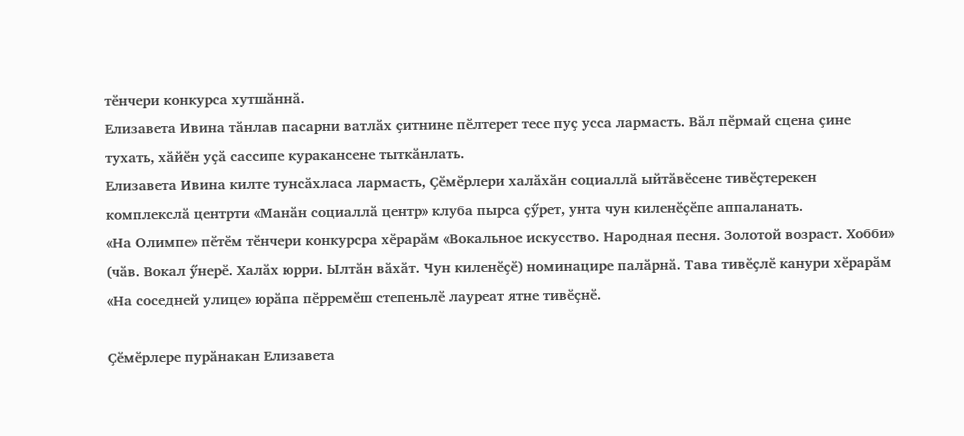тӗнчери конкурса хутшӑннӑ.
Елизавета Ивина тӑнлав пасарни ватлӑх ҫитнине пӗлтерет тесе пуҫ усса лармасть. Вӑл пӗрмай сцена ҫине тухать, хӑйӗн уҫӑ сассипе куракансене тыткӑнлать.
Елизавета Ивина килте тунсӑхласа лармасть, Ҫӗмӗрлери халӑхӑн социаллӑ ыйтӑвӗсене тивӗҫтерекен комплекслӑ центрти «Манӑн социаллӑ центр» клуба пырса ҫӳрет, унта чун киленӗҫӗпе аппаланать.
«На Олимпе» пӗтӗм тӗнчери конкурсра хӗрарӑм «Вокальное искусство. Народная песня. Золотой возраст. Хобби» (чӑв. Вокал ӳнерӗ. Халӑх юрри. Ылтӑн вӑхӑт. Чун киленӗҫӗ) номинацире палӑрнӑ. Тава тивӗҫлӗ канури хӗрарӑм «На соседней улице» юрӑпа пӗрремӗш степеньлӗ лауреат ятне тивӗҫнӗ.

Ҫӗмӗрлере пурӑнакан Елизавета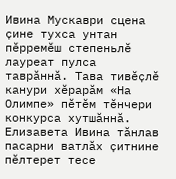Ивина Мускаври сцена ҫине тухса унтан пӗрремӗш степеньлӗ лауреат пулса таврӑннӑ. Тава тивӗҫлӗ канури хӗрарӑм «На Олимпе» пӗтӗм тӗнчери конкурса хутшӑннӑ.
Елизавета Ивина тӑнлав пасарни ватлӑх ҫитнине пӗлтерет тесе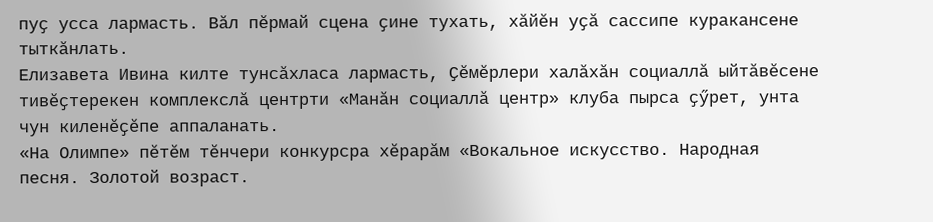пуҫ усса лармасть. Вӑл пӗрмай сцена ҫине тухать, хӑйӗн уҫӑ сассипе куракансене тыткӑнлать.
Елизавета Ивина килте тунсӑхласа лармасть, Ҫӗмӗрлери халӑхӑн социаллӑ ыйтӑвӗсене тивӗҫтерекен комплекслӑ центрти «Манӑн социаллӑ центр» клуба пырса ҫӳрет, унта чун киленӗҫӗпе аппаланать.
«На Олимпе» пӗтӗм тӗнчери конкурсра хӗрарӑм «Вокальное искусство. Народная песня. Золотой возраст.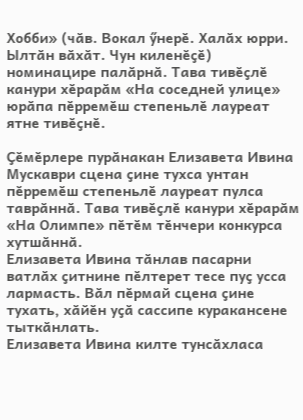Хобби» (чӑв. Вокал ӳнерӗ. Халӑх юрри. Ылтӑн вӑхӑт. Чун киленӗҫӗ) номинацире палӑрнӑ. Тава тивӗҫлӗ канури хӗрарӑм «На соседней улице» юрӑпа пӗрремӗш степеньлӗ лауреат ятне тивӗҫнӗ.

Ҫӗмӗрлере пурӑнакан Елизавета Ивина Мускаври сцена ҫине тухса унтан пӗрремӗш степеньлӗ лауреат пулса таврӑннӑ. Тава тивӗҫлӗ канури хӗрарӑм «На Олимпе» пӗтӗм тӗнчери конкурса хутшӑннӑ.
Елизавета Ивина тӑнлав пасарни ватлӑх ҫитнине пӗлтерет тесе пуҫ усса лармасть. Вӑл пӗрмай сцена ҫине тухать, хӑйӗн уҫӑ сассипе куракансене тыткӑнлать.
Елизавета Ивина килте тунсӑхласа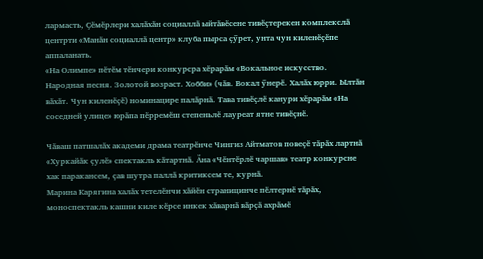лармасть, Ҫӗмӗрлери халӑхӑн социаллӑ ыйтӑвӗсене тивӗҫтерекен комплекслӑ центрти «Манӑн социаллӑ центр» клуба пырса ҫӳрет, унта чун киленӗҫӗпе аппаланать.
«На Олимпе» пӗтӗм тӗнчери конкурсра хӗрарӑм «Вокальное искусство. Народная песня. Золотой возраст. Хобби» (чӑв. Вокал ӳнерӗ. Халӑх юрри. Ылтӑн вӑхӑт. Чун киленӗҫӗ) номинацире палӑрнӑ. Тава тивӗҫлӗ канури хӗрарӑм «На соседней улице» юрӑпа пӗрремӗш степеньлӗ лауреат ятне тивӗҫнӗ.

Чӑваш патшалӑх академи драма театрӗнче Чингиз Айтматов повеҫӗ тӑрӑх лартнӑ «Хуркайӑк ҫулӗ» спектакль кӑтартнӑ. Ӑна «Чӗнтӗрлӗ чаршав» театр конкурсне хак паракансем, ҫав шутра паллӑ критиксем те, курнӑ.
Марина Карягина халӑх тетелӗнчи хӑйӗн страницинче пӗлтернӗ тӑрӑх, моноспектакль кашни киле кӗрсе инкек хӑварнӑ вӑрҫӑ ахрӑмӗ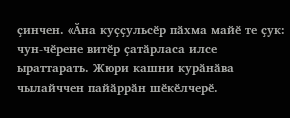ҫинчен. «Ӑна куҫҫульсӗр пӑхма майӗ те ҫук: чун-чӗрене витӗр ҫатӑрласа илсе ыраттарать. Жюри кашни курӑнӑва чылайччен пайӑррӑн шӗкӗлчерӗ.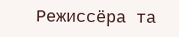Режиссёра та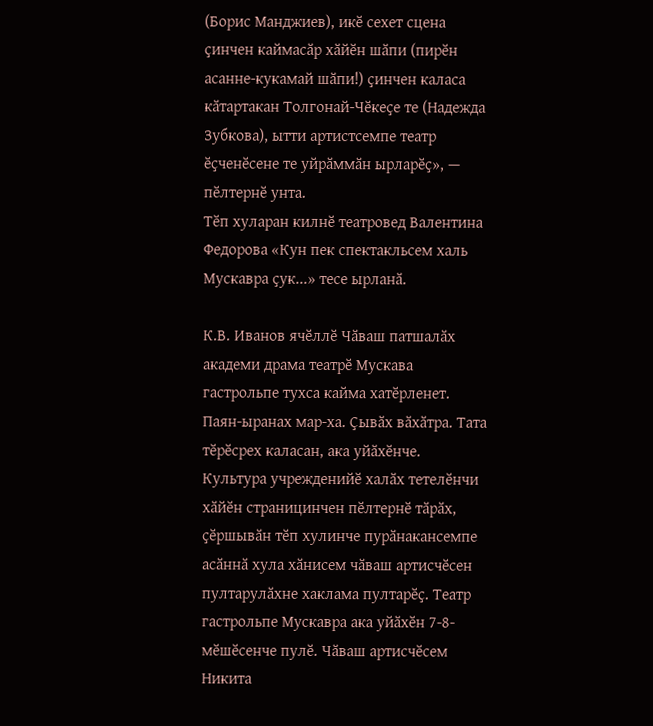(Борис Манджиев), икӗ сехет сцена ҫинчен каймасӑр хӑйӗн шӑпи (пирӗн асанне-кукамай шӑпи!) ҫинчен каласа кӑтартакан Толгонай-Чӗкеҫе те (Надежда Зубкова), ытти артистсемпе театр ӗҫченӗсене те уйрӑммӑн ырларӗҫ», — пӗлтернӗ унта.
Тӗп хуларан килнӗ театровед Валентина Федорова «Кун пек спектакльсем халь Мускавра ҫук...» тесе ырланӑ.

К.В. Иванов ячӗллӗ Чӑваш патшалӑх академи драма театрӗ Мускава гастрольпе тухса кайма хатӗрленет. Паян-ыранах мар-ха. Ҫывӑх вӑхӑтра. Тата тӗрӗсрех каласан, ака уйӑхӗнче.
Культура учрежденийӗ халӑх тетелӗнчи хӑйӗн страницинчен пӗлтернӗ тӑрӑх, ҫӗршывӑн тӗп хулинче пурӑнакансемпе асӑннӑ хула хӑнисем чӑваш артисчӗсен пултарулӑхне хаклама пултарӗҫ. Театр гастрольпе Мускавра ака уйӑхӗн 7-8-мӗшӗсенче пулӗ. Чӑваш артисчӗсем Никита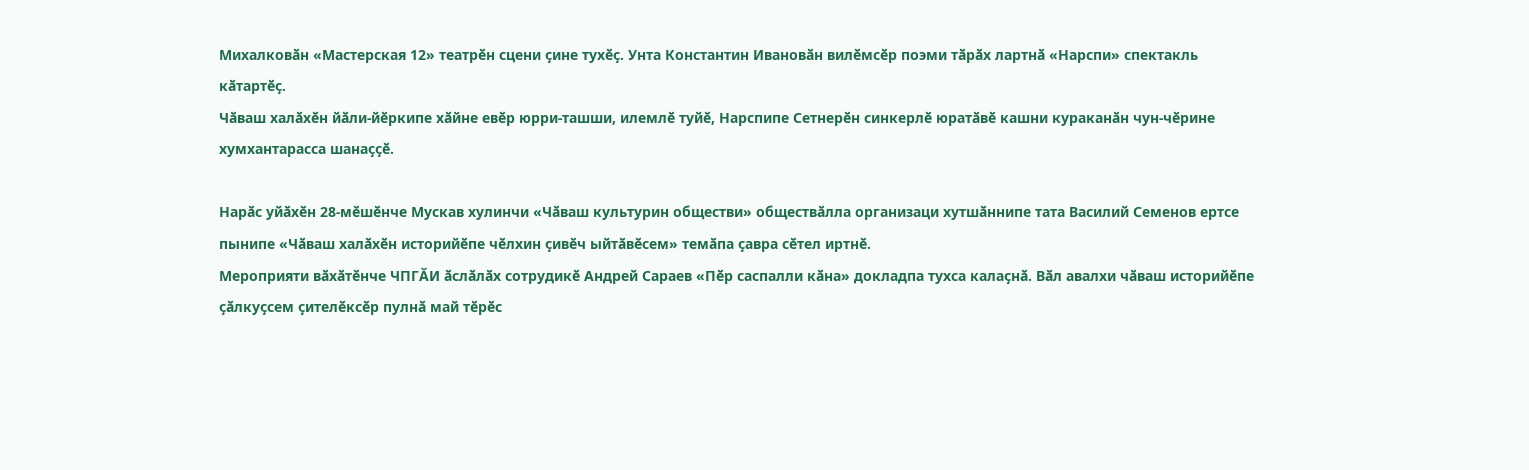Михалковӑн «Мастерская 12» театрӗн сцени ҫине тухӗҫ. Унта Константин Ивановӑн вилӗмсӗр поэми тӑрӑх лартнӑ «Нарспи» спектакль кӑтартӗҫ.
Чӑваш халӑхӗн йӑли-йӗркипе хӑйне евӗр юрри-ташши, илемлӗ туйӗ, Нарспипе Сетнерӗн синкерлӗ юратӑвӗ кашни кураканӑн чун-чӗрине хумхантарасса шанаҫҫӗ.

Нарӑс уйӑхӗн 28-мӗшӗнче Мускав хулинчи «Чӑваш культурин обществи» обществӑлла организаци хутшӑннипе тата Василий Семенов ертсе пынипе «Чӑваш халӑхӗн историйӗпе чӗлхин ҫивӗч ыйтӑвӗсем» темӑпа ҫавра сӗтел иртнӗ.
Мероприяти вӑхӑтӗнче ЧПГӐИ ӑслӑлӑх сотрудикӗ Андрей Сараев «Пӗр саспалли кӑна» докладпа тухса калаҫнӑ. Вӑл авалхи чӑваш историйӗпе ҫӑлкуҫсем ҫителӗксӗр пулнӑ май тӗрӗс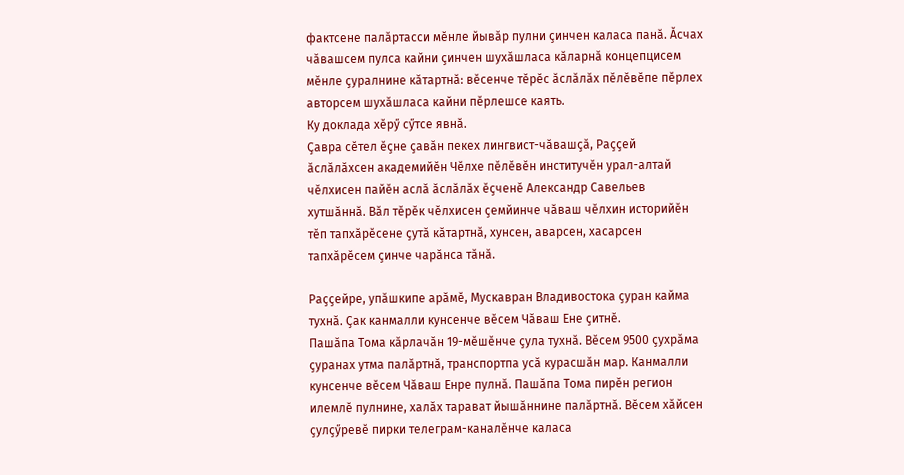фактсене палӑртасси мӗнле йывӑр пулни ҫинчен каласа панӑ. Ӑсчах чӑвашсем пулса кайни ҫинчен шухӑшласа кӑларнӑ концепцисем мӗнле ҫуралнине кӑтартнӑ: вӗсенче тӗрӗс ӑслӑлӑх пӗлӗвӗпе пӗрлех авторсем шухӑшласа кайни пӗрлешсе каять.
Ку доклада хӗрӳ сӳтсе явнӑ.
Ҫавра сӗтел ӗҫне ҫавӑн пекех лингвист-чӑвашҫӑ, Раҫҫей ӑслӑлӑхсен академийӗн Чӗлхе пӗлӗвӗн институчӗн урал-алтай чӗлхисен пайӗн аслӑ ӑслӑлӑх ӗҫченӗ Александр Савельев хутшӑннӑ. Вӑл тӗрӗк чӗлхисен ҫемйинче чӑваш чӗлхин историйӗн тӗп тапхӑрӗсене ҫутӑ кӑтартнӑ, хунсен, аварсен, хасарсен тапхӑрӗсем ҫинче чарӑнса тӑнӑ.

Раҫҫейре, упӑшкипе арӑмӗ, Мускавран Владивостока ҫуран кайма тухнӑ. Ҫак канмалли кунсенче вӗсем Чӑваш Ене ҫитнӗ.
Пашӑпа Тома кӑрлачӑн 19-мӗшӗнче ҫула тухнӑ. Вӗсем 9500 ҫухрӑма ҫуранах утма палӑртнӑ, транспортпа усӑ курасшӑн мар. Канмалли кунсенче вӗсем Чӑваш Енре пулнӑ. Пашӑпа Тома пирӗн регион илемлӗ пулнине, халӑх тарават йышӑннине палӑртнӑ. Вӗсем хӑйсен ҫулҫӳревӗ пирки телеграм-каналӗнче каласа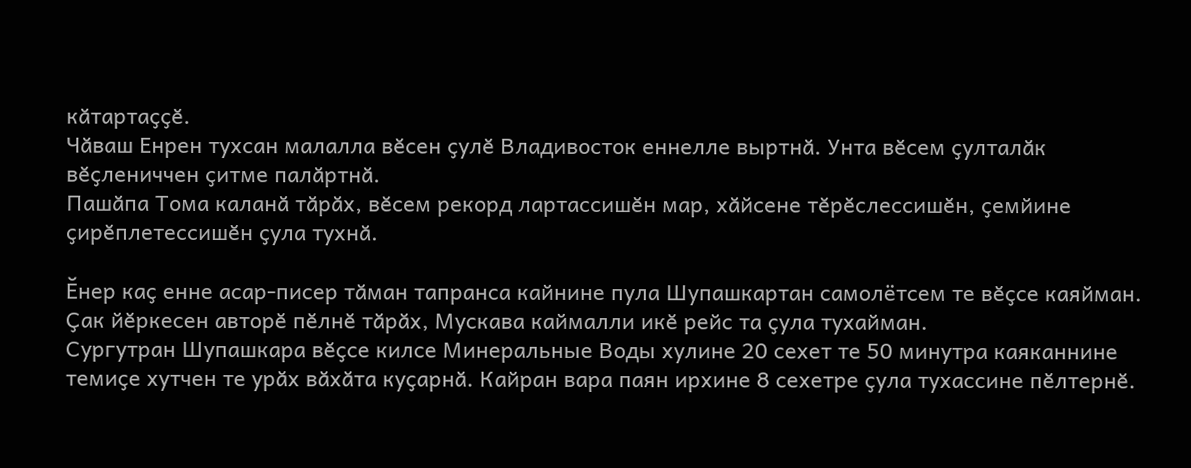кӑтартаҫҫӗ.
Чӑваш Енрен тухсан малалла вӗсен ҫулӗ Владивосток еннелле выртнӑ. Унта вӗсем ҫулталӑк вӗҫлениччен ҫитме палӑртнӑ.
Пашӑпа Тома каланӑ тӑрӑх, вӗсем рекорд лартассишӗн мар, хӑйсене тӗрӗслессишӗн, ҫемйине ҫирӗплетессишӗн ҫула тухнӑ.

Ӗнер каҫ енне асар-писер тӑман тапранса кайнине пула Шупашкартан самолётсем те вӗҫсе каяйман. Ҫак йӗркесен авторӗ пӗлнӗ тӑрӑх, Мускава каймалли икӗ рейс та ҫула тухайман.
Сургутран Шупашкара вӗҫсе килсе Минеральные Воды хулине 20 сехет те 50 минутра каяканнине темиҫе хутчен те урӑх вӑхӑта куҫарнӑ. Кайран вара паян ирхине 8 сехетре ҫула тухассине пӗлтернӗ.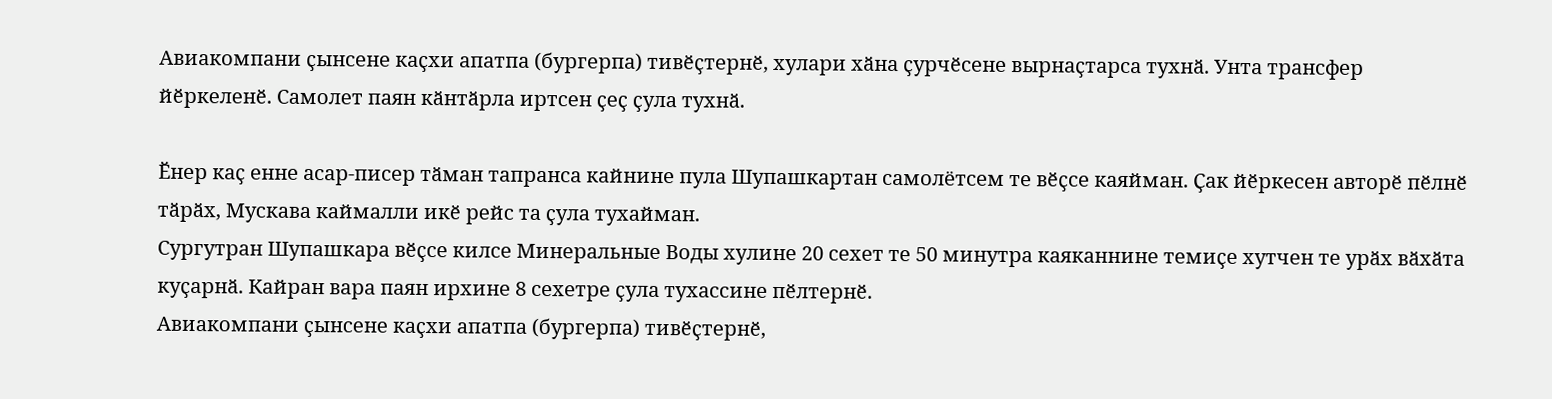Авиакомпани ҫынсене каҫхи апатпа (бургерпа) тивӗҫтернӗ, хулари хӑна ҫурчӗсене вырнаҫтарса тухнӑ. Унта трансфер йӗркеленӗ. Самолет паян кӑнтӑрла иртсен ҫеҫ ҫула тухнӑ.

Ӗнер каҫ енне асар-писер тӑман тапранса кайнине пула Шупашкартан самолётсем те вӗҫсе каяйман. Ҫак йӗркесен авторӗ пӗлнӗ тӑрӑх, Мускава каймалли икӗ рейс та ҫула тухайман.
Сургутран Шупашкара вӗҫсе килсе Минеральные Воды хулине 20 сехет те 50 минутра каяканнине темиҫе хутчен те урӑх вӑхӑта куҫарнӑ. Кайран вара паян ирхине 8 сехетре ҫула тухассине пӗлтернӗ.
Авиакомпани ҫынсене каҫхи апатпа (бургерпа) тивӗҫтернӗ,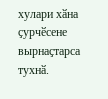хулари хӑна ҫурчӗсене вырнаҫтарса тухнӑ.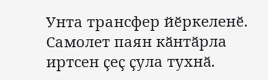Унта трансфер йӗркеленӗ. Самолет паян кӑнтӑрла иртсен ҫеҫ ҫула тухнӑ.